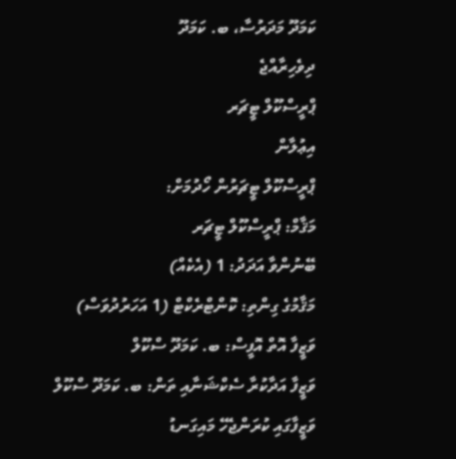ކަމަދޫ މަދަރުސާ، ބ. ކަމަދޫ
ދިވެހިރާއްޖެ
ޕްރީސްކޫލް ޓީޗަރ
އިޢުލާން
ޕްރީސްކޫލް ޓީޗަރުން ހޯދުމަށް:
މަޤާމް: ޕްރީސްކޫލް ޓީޗަރ
ބޭނުންވާ އަދަދު: 1 (އެކެއް)
މަޤާމުގެ ގިންތި: ކޮންޓްރެކްޓް (1 އަހަރުދުވަސް)
ވަޒީފާ އޮތް އޮފީސް: ބ. ކަމަދޫ ސްކޫލް
ވަޒީފާ އަދާކުރާ ސެކްޝަނާއި ތަން: ބ. ކަމަދޫ ސްކޫލް
ވަޒީފާގައި ކުރަންޖެހޭ މައިގަނޑު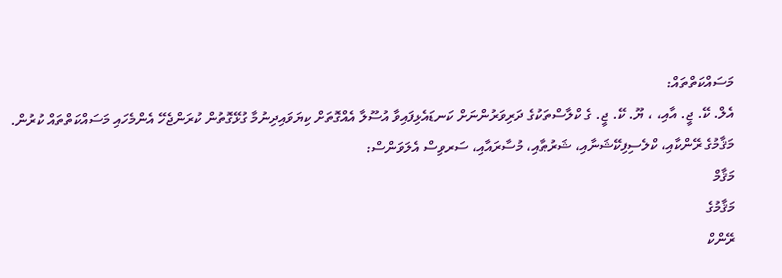މަސައްކަތްތައް:
އެލް. ކޭ. ޖީ. އާއި، ، ޔޫ. ކޭ. ޖީ. ގެ ކްލާސްތަކުގެ ދަރިވަރުންނަށް ކަނޑައެޅިފައިވާ އުސޫލާ އެއްގޮތަށް ކިޔަވައިދިނުމާ ގުޅޭގޮތުން ކުރަންޖެހޭ އެންމެހައި މަސައްކަތްތައް ކުރުން.
މަޤާމުގެ ރޭންކާއި، ކްލެސިފިކޭޝަނާއި، ޝަރުޠާއި، މުސާރައާއި، ސަރވިސް އެލަވަންސް:
މަޤާމް
މަޤާމުގެ
ރޭންކް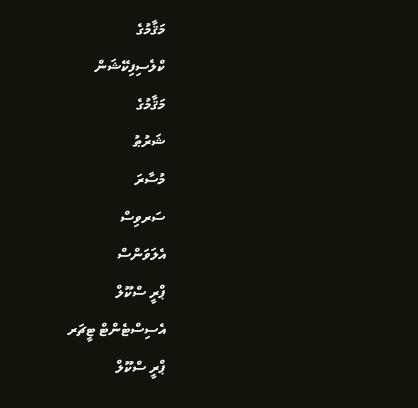މަޤާމުގެ
ކްލެސިފިކޭޝަން
މަޤާމުގެ
ޝަރުޠު
މުސާރަ
ސަރވިސް
އެލަވަންސް
ޕްރީ ސްކޫލް
އެސިސްޓެންޓް ޓީޗަރ
ޕްރީ ސްކޫލް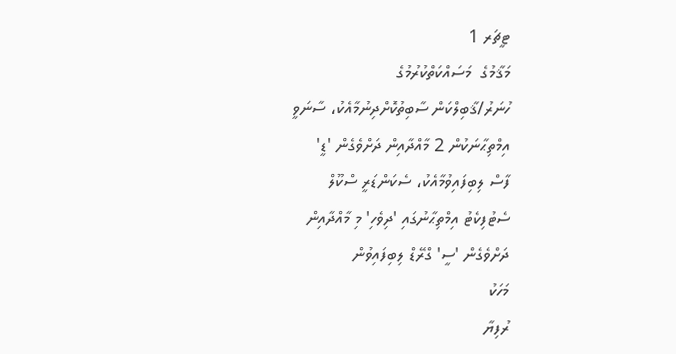ޓީޗަރ 1
މަޤާމުގެ  މަސައްކަތްކުރުމުގެ
ހުނަރު/ޤާބިލްކަން ސާބިތުކޮށްދިނުމާއެކު، ސާނަވީ
އިމްތިޙާނަކުން 2 މާއްދާއިން ދަށްވެގެން 'ޑީ'
ފާސް ލިބިފައިވުމާއެކު، ސެކަންޑަރީ ސްކޫލް
ސެޓުފިކެޓު އިމްތިޙާނުގައި 'ދިވެހި' މި މާއްދާއިން
ދަށްވެގެން 'ސީ' ގްރޭޑް ލިބިފައިވުން
މަހަކު
ރުފިޔާ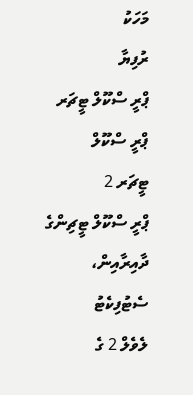މަހަކު
ރުފިޔާ
ޕްރީ ސްކޫލް ޓީޗަރ
ޕްރީ ސްކޫލް
ޓީޗަރ 2
ޕްރީ ސްކޫލް ޓީޗިންގެ ދާއިރާއިން، ސެޓުފިކެޓު
ލެވެލް 2 ގެ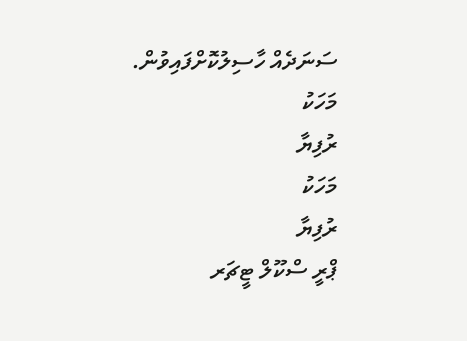ސަނަދެއް ހާސިލުކޮށްފައިވުން.
މަހަކު
ރުފިޔާ
މަހަކު
ރުފިޔާ
ޕްރީ ސްކޫލް ޓީޗަރ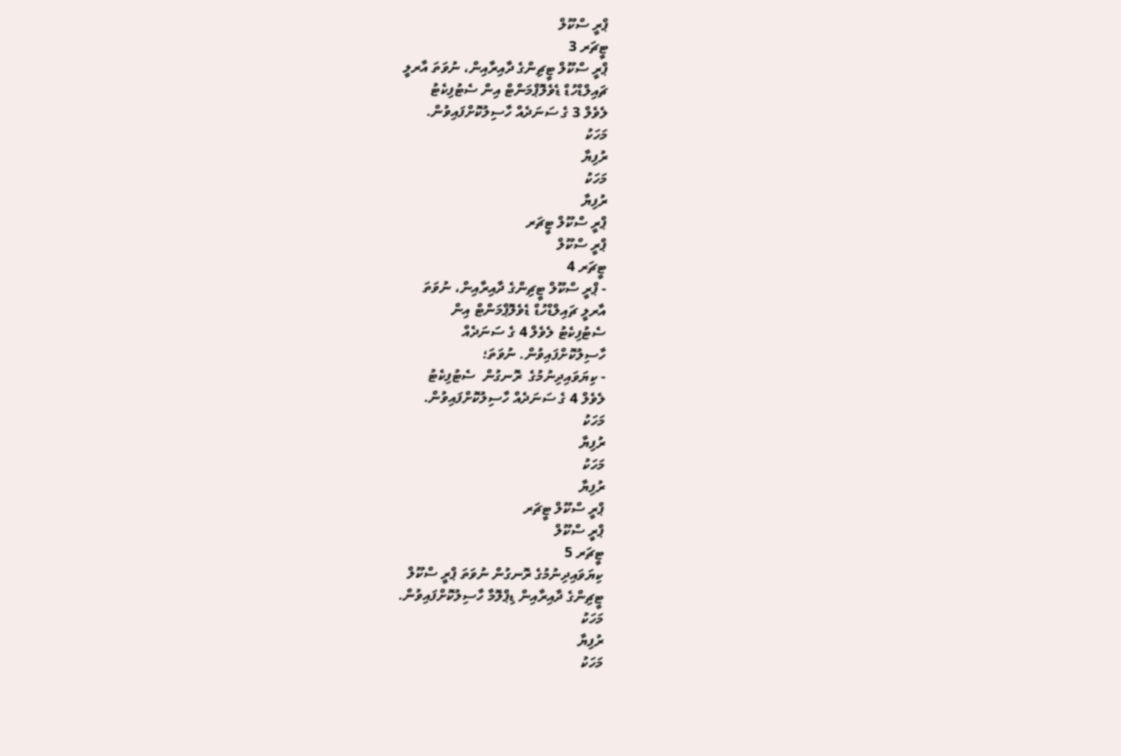ޕްރީ ސްކޫލް
ޓީޗަރ 3
ޕްރީ ސްކޫލް ޓީޗިންގެ ދާއިރާއިން، ނުވަތަ އާރލީ
ޗައިލްޑްހުޑް ޑެވެލޮޕްމަންޓް އިން ސެޓުފިކެޓު
ލެވެލް 3 ގެ ސަނަދެއް ހާސިލުކޮށްފައިވުން.
މަހަކު
ރުފިޔާ
މަހަކު
ރުފިޔާ
ޕްރީ ސްކޫލް ޓީޗަރ
ޕްރީ ސްކޫލް
ޓީޗަރ 4
- ޕްރީ ސްކޫލް ޓީޗިންގެ ދާއިރާއިން، ނުވަތަ
އާރލީ ޗައިލްޑްހުޑް ޑެވެލޮޕްމަންޓް އިން
ސެޓުފިކެޓު ލެވެލް 4 ގެ ސަނަދެއް
ހާސިލުކޮށްފައިވުން. ނުވަތަ؛
- ކިޔަވައިދިނުމުގެ  ރޮނގުން  ސެޓުފިކެޓު
ލެވެލް 4 ގެ ސަނަދެއް ހާސިލުކޮށްފައިވުން.
މަހަކު
ރުފިޔާ
މަހަކު
ރުފިޔާ
ޕްރީ ސްކޫލް ޓީޗަރ
ޕްރީ ސްކޫލް
ޓީޗަރ 5
ކިޔަވައިދިނުމުގެ ރޮނގުން ނުވަތަ ޕްރީ ސްކޫލް
ޓީޗިންގެ ދާއިރާއިން ޑިޕްލޮމާ ހާސިލުކޮށްފައިވުން.
މަހަކު
ރުފިޔާ
މަހަކު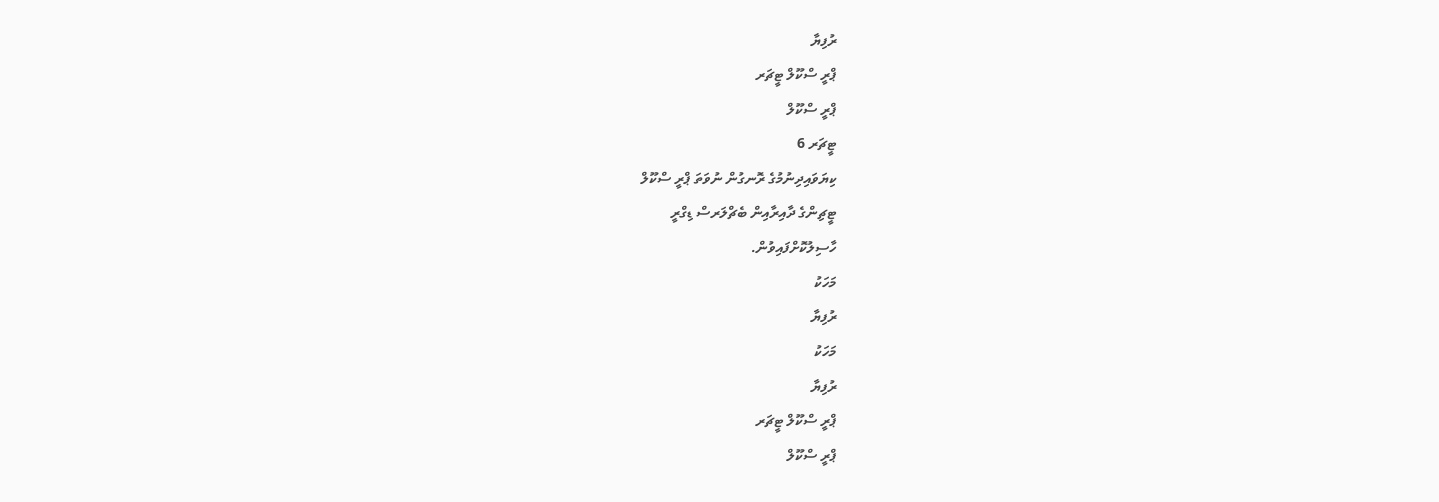ރުފިޔާ
ޕްރީ ސްކޫލް ޓީޗަރ
ޕްރީ ސްކޫލް
ޓީޗަރ 6
ކިޔަވައިދިނުމުގެ ރޮނގުން ނުވަތަ ޕްރީ ސްކޫލް
ޓީޗިންގެ ދާއިރާއިން ބެޗްލަރސް ޑިގްރީ
ހާސިލުކޮށްފައިވުން.
މަހަކު
ރުފިޔާ
މަހަކު
ރުފިޔާ
ޕްރީ ސްކޫލް ޓީޗަރ
ޕްރީ ސްކޫލް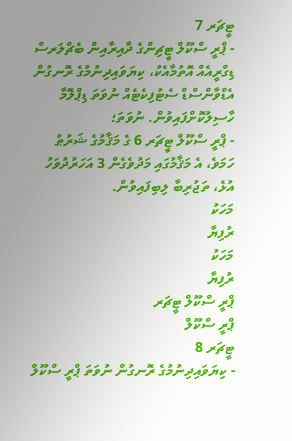ޓީޗަރ 7
- ޕްރީ ސްކޫލް ޓީޗިންގެ ދާއިރާއިން ބެޗްލަރސް
ޑިގްރީއެއް އޮތުމާއެކު، ކިޔަވައިދިނުމުގެ ރޮނގުން
އެޑްވާންސްޑް ސެޓުފިކެޓެއް ނުވަތަ ޑިޕްލޮމާ
ހާސިލުކޮށްފައިވުން. ނުވަތަ؛
- ޕްރީ ސްކޫލް ޓީޗަރ 6 ގެ މަޤާމުގެ ޝަރުޠު
ހަމަވެ، އެ މަޤާމުގައި މަދުވެގެން 3 އަހަރުދުވަހު
އުޅެ، ތަޖުރިބާ ލިބިފައިވުން.
މަހަކު
ރުފިޔާ
މަހަކު
ރުފިޔާ
ޕްރީ ސްކޫލް ޓީޗަރ
ޕްރީ ސްކޫލް
ޓީޗަރ 8
- ކިޔަވައިދިނުމުގެ ރޮނގުން ނުވަތަ ޕްރީ ސްކޫލް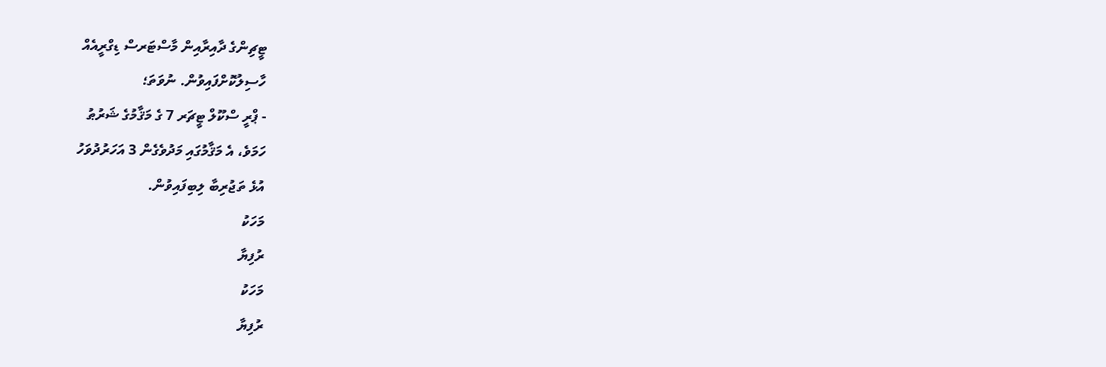ޓީޗިންގެ ދާއިރާއިން މާސްޓަރސް ޑިގްރީއެއް
ހާސިލުކޮށްފައިވުން. ނުވަތަ؛
- ޕްރީ ސްކޫލް ޓީޗަރ 7 ގެ މަޤާމުގެ ޝަރުޠު
ހަމަވެ، އެ މަޤާމުގައި މަދުވެގެން 3 އަހަރުދުވަހު
އުޅެ ތަޖުރިބާ ލިބިފައިވުން.
މަހަކު
ރުފިޔާ
މަހަކު
ރުފިޔާ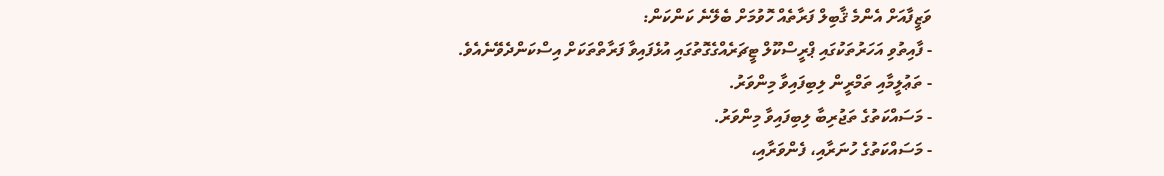ވަޒީފާއަށް އެންމެ ޤާބިލް ފަރާތެއް ހޮވުމަށް ބެލޭނެ ކަންކަން:
- ފާއިތުވި އަހަރުތަކުގައި ޕްރީސްކޫލް ޓީޗަރެއްގެގޮތުގައި އުޅެފައިވާ ފަރާތްތަކަށް އިސްކަންދެވޭނެއެވެ.
- ތަޢުލީމާއި ތަމްރީން ލިބިފައިވާ މިންވަރު.
- މަސައްކަތުގެ ތަޖުރިބާ ލިބިފައިވާ މިންވަރު.
- މަސައްކަތުގެ ހުނަރާއި، ފެންވަރާއި،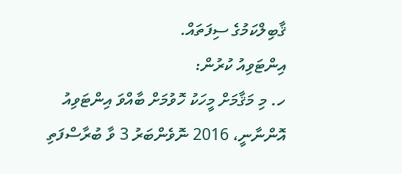ޤާބިލްކަމުގެ ސިފަތައް.
އިންޓަވިއު ކުރުން:
ހ. މި މަޤާމަށް މީހަކު ހޮވުމަށް ބާއްވަ އިންޓަވިއު އޮންނާނީ، 2016 ނޮވެންބަރު 3 ވާ ބުރާސްފަތި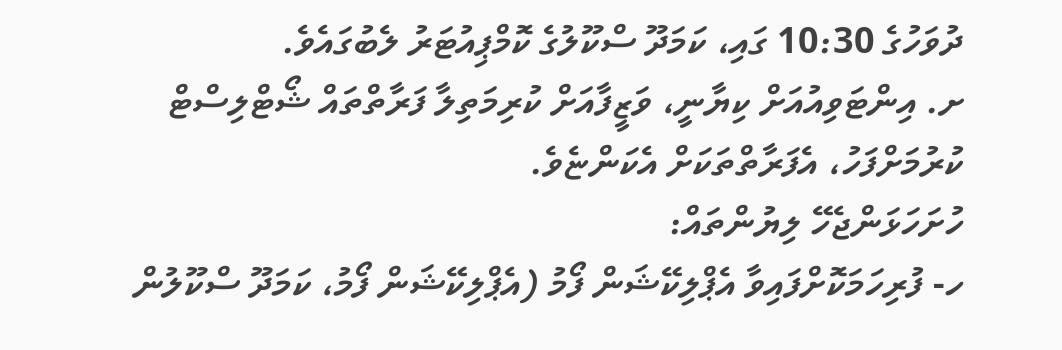ދުވަހުގެ 10:30 ގައި، ކަމަދޫ ސްކޫލުގެ ކޮމްޕިއުޓަރު ލެބުގައެވެ.
ށ. އިންޓަވިއުއަށް ކިޔާނީ، ވަޒީފާއަށް ކުރިމަތިލާ ފަރާތްތައް ޝޯޓްލިސްޓް ކުރުމަށްފަހު، އެފަރާތްތަކަށް އެކަންޏެވެ.
ހުށަހަޅަންޖެހޭ ލިޔުންތައް:
ހ- ފުރިހަމަކޮށްފައިވާ އެޕްލިކޭޝަން ފޯމު (އެޕްލިކޭޝަން ފޯމު، ކަމަދޫ ސްކޫލުން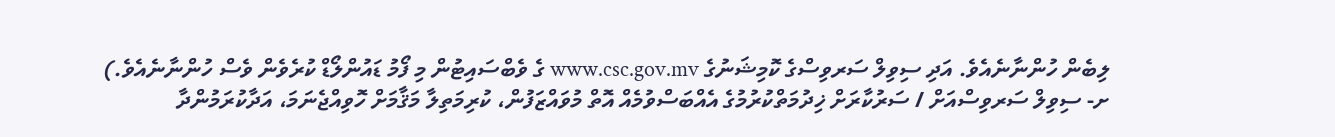ލިބެން ހުންނާނެއެވެ. އަދި ސިވިލް ސަރވިސްގެ ކޮމިޝަނުގެ www.csc.gov.mv ގެ ވެބްސައިޓުން މި ފޯމު ޑައުންލޯޑް ކުރެވެން ވެސް ހުންނާނެއެވެ.)
ށ- ސިވިލް ސަރވިސްއަށް / ސަރުކާރަށް ޚިދުމަތްކުރުމުގެ އެއްބަސްވުމެއް އޮތް މުވައްޒަފުން، ކުރިމަތިލާ މަޤާމަށް ހޮވިއްޖެނަމަ، އަދާކުރަމުންދާ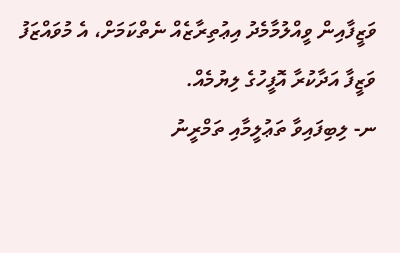ވަޒީފާއިން ވީއްލުމާމެދު އިޢުތިރާޒެއް ނެތްކަމަށް، އެ މުވައްޒަފު ވަޒީފާ އަދާކުރާ އޮފީހުގެ ލިޔުމެއް.
ނ- ލިބިފައިވާ ތަޢުލީމާއި ތަމްރީނު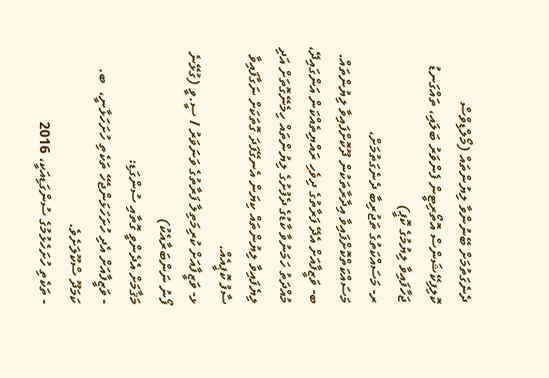ދެނެގަތުމަށް ބޭނުންވާ ލިޔުންތައް (މޯލްޑިވްސް ކޮލިފިކޭޝަންސް އޮތޯރިޓީން ފެންވަރު ބަލައި، ތައްގަނޑު ޖަހާފައިވާ ލިޔުމުގެ ކޮޕީ)
ރ- މަސައްކަތުގެ ތަޖުރިބާ ދެނެގަތުމަށް، މަސައްކަތްކޮށްފައިވާ އިދާރާތަކުން ދޫކޮށްފައިވާ ލިޔުންތައް.
ބ- ވަޒީފާއަށް އެދޭ ފަރާތުގެ ދިވެހި ރައްޔިތެއްކަން އަންގައިދޭ، މުއްދަތު ހަމަނުވާ ކާޑުގެ ދެފުށުގެ ލިޔުންތައް ހިމެނޭގޮތަށް އަދި ލިޔެފައިވާ ލިޔުންތައް ކިޔަން އެނގޭފަދަ ގޮތަކަށް ނަގާފައިވާ ސާފު ކޮޕީއެއް.
ޅ- ވަޒީފާއަށް ކުރިމަތިލާ ފަރާތުގެ ވަނަވަރު / ސީ.ވީ (ގުޅޭނެ ފޯނު ނަންބަރާއެކު)
މަޤާމަށް އެދެންވީ ގޮތާއި ސުންގަޑި:
- ވަޒީފާއަށް އެދި ހުށަހަޅަންޖެހޭ ތަކެތި ހުށަހަޅާނީ،  ބ. ކަމަދޫ ސްކޫލަށެވެ.
- ތަކެތި ހުށަހެޅުމުގެ ސުންގަޑިއަކީ، 2016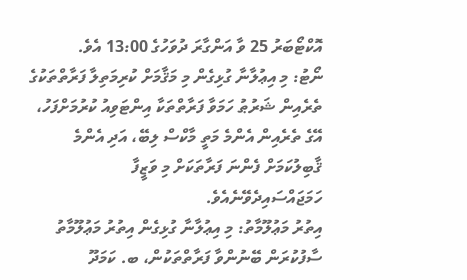އޮކްޓޯބަރު 25 ވާ އަންގާރަ ދުވަހުގެ 13:00 އެވެ.
ނޯޓު: މި އިޢުލާނާ ގުޅިގެން މި މަޤާމަށް ކުރިމަތިލާ ފަރާތްތަކުގެ ތެރެއިން ޝަރުޠު ހަމަވާ ފަރާތްތަކާ އިންޓަވިއު ކުރުމަށްފަހު، އޭގެ ތެރެއިން އެންމެ މަތީ މާކްސް ލިބޭ، އަދި އެންމެ ޤާބިލުކަމަށް ފެންނަ ފަރާތަކަށް މި ވަޒީފާ ހަމަޖައްސައިދެވޭނެއެވެ.
އިތުރު މަޢުލޫމާތު: މި އިޢުލާނާ ގުޅިގެން އިތުރު މަޢުލޫމާތު ސާފުކުރަން ބޭނުންވާ ފަރާތްތަކުން، ބ. ކަމަދޫ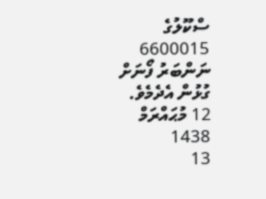ސްކޫލުގެ 6600015 ނަންބަރު ފޯނަށް ގުޅުން އެދެމެވެ.
12 މުޙައްރަމް 1438
13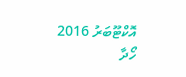އޮކްޓޫބަރު 2016
ހޯދާ